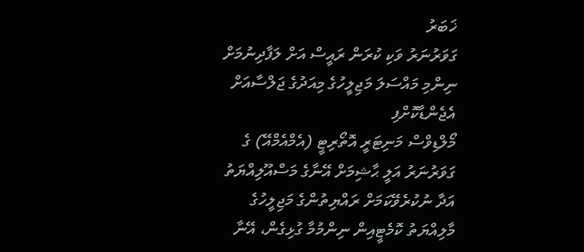ޚަބަރު
ގަވަރުނަރު ވަކި ކުރަން ރައީސް އަށް ލަފާދިނުމަށް ނިންމި މައްސަލަ މަޖިލީހުގެ މިއަދުގެ ޖަލްސާއަށް އެޖެންޑާކޮށްފި
މޯލްޑިވްސް މަނިޓަރީ އޮތޯރިޓީ (އެމްއެމްއޭ) ގެ ގަވަރުނަރު އަލީ ޙާޝިމަށް އޭނާގެ މަސްއޫލިއްޔަތު އަދާ ނުކުރެވޭކަމަށް ރައްޔިތުންގެ މަޖިލީހުގެ މާލިއްޔަތު ކޮމެޓީއިން ނިންމުމާ ގުޅިގެން، އޭނާ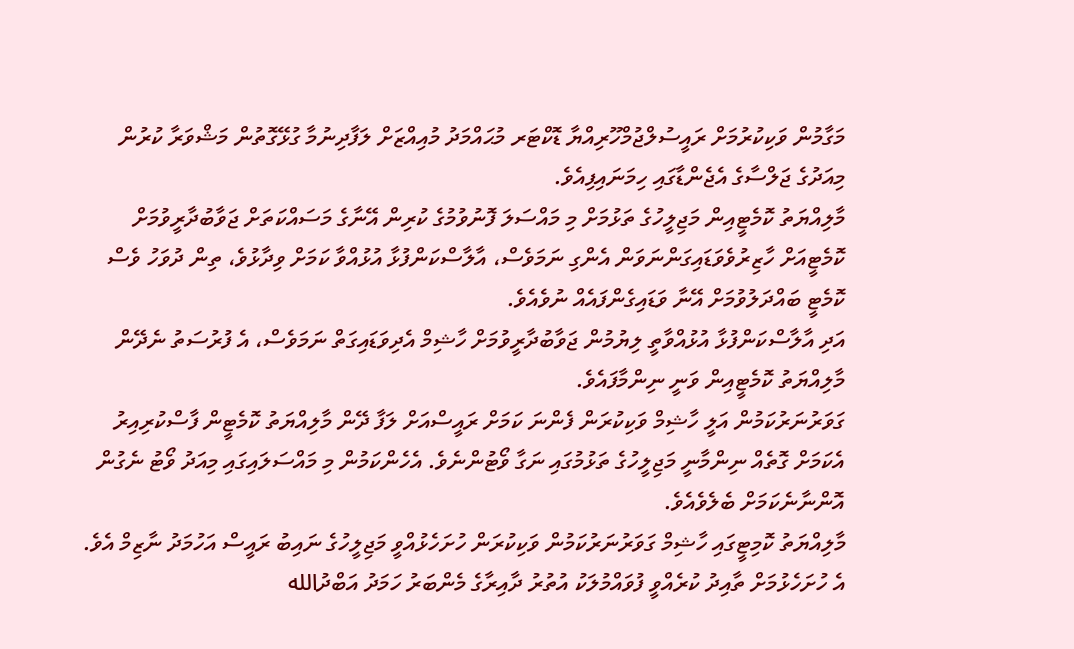މަގާމުން ވަކިކުރުމަށް ރައީސުލްޖުމްހޫރިއްޔާ ޑޮކްޓަރ މުޙައްމަދު މުއިއްޒަށް ލަފާދިނުމާ ގުޅޭގޮތުން މަޝްވަރާ ކުރުން މިއަދުގެ ޖަލްސާގެ އެޖެންޑާގައި ހިމަނައިފިއެވެ.
މާލިއްޔަތު ކޮމެޓީއިން މަޖިލީހުގެ ތަޅުމަށް މި މައްސަލަ ފޮނުވުމުގެ ކުރިން އޭނާގެ މަސައްކަތަށް ޖަވާބުދާރީވުމަށް ކޮމެޓީއަށް ހާޒިރުވެވަޑައިގަންނަވަން އެންގި ނަމަވެސް، އާލާސްކަންފުޅާ އުޅުއްވާ ކަމަށް ވިދާޅުވެ، ތިން ދުވަހު ވެސް ކޮމެޓީ ބައްދަލުވުމަށް އޭނާ ވަޑައިގެންފައެއް ނުވެއެވެ.
އަދި އާލާސްކަންފުޅާ އުޅުއްވާތީ ލިޔުމުން ޖަވާބުދާރީވުމަށް ހާޝިމް އެދިވަޑައިގަތް ނަމަވެސް، އެ ފުރުސަތު ނެދޭން މާލިއްޔަތު ކޮމެޓީއިން ވަނީ ނިންމާފައެވެ.
ގަވަރުނަރުކަމުން އަލީ ހާޝިމް ވަކިކުރަން ފެންނަ ކަމަށް ރައީސްއަށް ލަފާ ދޭން މާލިއްޔަތު ކޮމެޓީން ފާސްކުރިއިރު އެކަމަށް ގޮތެއް ނިންމާނީ މަޖިލީހުގެ ތަޅުމުގައި ނަގާ ވޯޓުންނެވެ. އެހެންކަމުން މި މައްސަލައިގައި މިއަދު ވޯޓު ނެގުން އޮންނާނެކަމަށް ބެލެވެއެވެ.
މާލިއްޔަތު ކޮމިޓީގައި ހާޝިމް ގަވަރުނަރުކަމުން ވަކިކުރަން ހުށަހެޅުއްވީ މަޖިލީހުގެ ނައިބު ރައީސް އަހުމަދު ނާޒިމް އެވެ. އެ ހުށަހެޅުމަށް ތާއިދު ކުރެއްވީ ފުވައްމުލަކު އުތުރު ދާއިރާގެ މެންބަރު ހަމަދު އަބްދުالله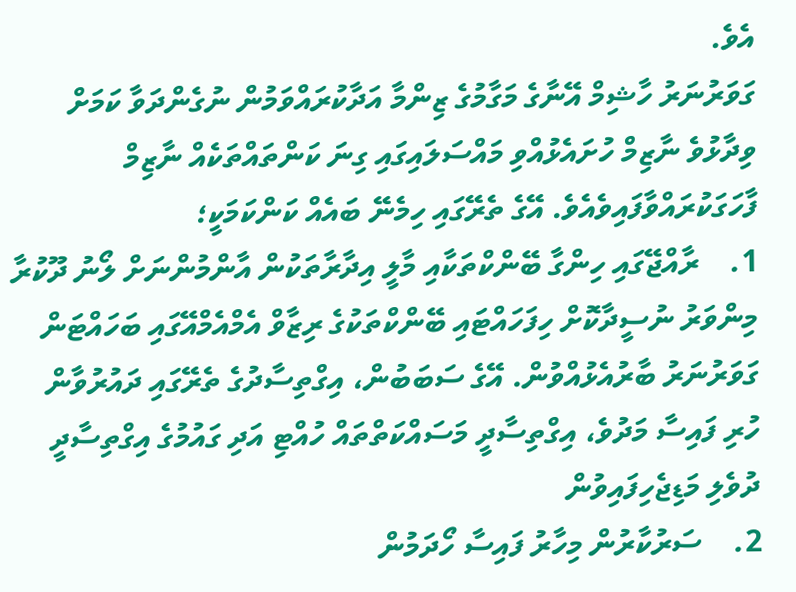އެވެ.
ގަވަރުނަރު ހާޝިމް އޭނާގެ މަގާމުގެ ޒިންމާ އަދާކުރައްވަމުން ނުގެންދަވާ ކަމަށް ވިދާޅުވެ ނާޒިމް ހުށައެޅުއްވި މައްސަލައިގައި ގިނަ ކަންތައްތަކެއް ނާޒިމް ފާހަގަކުރައްވާފައިވެއެވެ. އޭގެ ތެރޭގައި ހިމެނޭ ބައެއް ކަންކަމަކީ؛
1.    ރާއްޖޭގައި ހިންގާ ބޭންކްތަކާއި މާލީ އިދާރާތަކުން އާންމުންނަށް ލޯނު ދޫކުރާ މިންވަރު ނުސީދާކޮށް ހިފަހައްޓައި ބޭންކްތަކުގެ ރިޒާވް އެމްއެމްއޭގައި ބަހައްޓަން ގަވަރުނަރު ބާރުއެޅުއްވުން. އޭގެ ސަބަބުން، އިގްތިސާދުގެ ތެރޭގައި ދައުރުވާން ހުރި ފައިސާ މަދުވެ، އިގްތިސާދީ މަސައްކަތްތައް ހުއްޓި އަދި ގައުމުގެ އިގްތިސާދީ ދުވެލި މަޑިޖެހިފައިވުން
2.    ސަރުކާރުން މިހާރު ފައިސާ ހޯދަމުން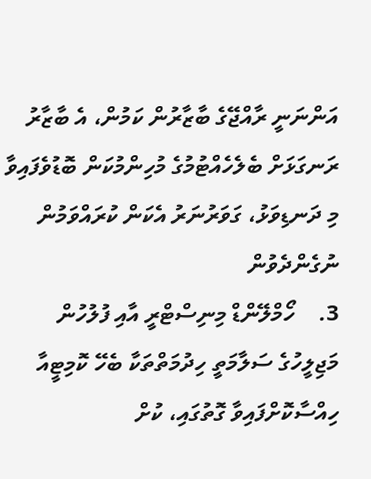އަންނަނީ ރާއްޖޭގެ ބާޒާރުން ކަމުން، އެ ބާޒާރު ރަނގަޅަށް ބެލެހެއްޓުމުގެ މުހިންމުކަން ބޮޑުވެފައިވާ މި ދަނޑިވަޅު، ގަވަރުނަރު އެކަން ކުރައްވަމުން ނުގެންދެވުން
3.    ހޯމްލޭންޑް މިނިސްޓްރީ އާއި ފުލުހުން މަޖިލީހުގެ ސަލާމަތީ ހިދުމަތްތަކާ ބެހޭ ކޮމިޓީއާ ހިއްސާކޮށްފައިވާ ގޮތުގައި، ކުށް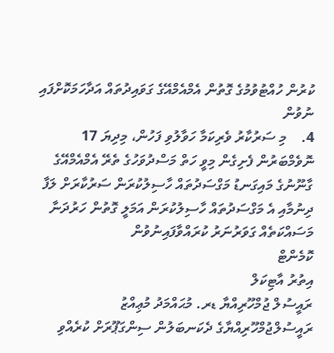ކުރުން ހުއްޓުވުމުގެ ގޮތުން އެމްއެމްއޭގެ ގަވައިދުތައް އަދާހަމަކޮށްފައި ނުވުން
4.    މި ސަރުކާރު ވެރިކަމާ ހަވާލުވި ފަހުން، މިދިޔަ 17 ނޮވެމްބަރުން ފެށިގެން މިވީ ހަތް މަސްދުވަހުގެ ތެރޭ އެމްއެމްއޭގެ ގާނޫނުގެ މައިގަނޑު މަގްސަދުތައް ހާސިލުކުރަން ސަރުކާރަށް ލަފާ ދިނުމާއި އެ މަގްސަދުތައް ހާސިލުކުރަން އަމަލީ ގޮތުން ހަރުދަނާ މަސައްކަތެއް ގަވަރުނަރު ކުރައްވާފައިނުވުން
ކޮމެންޓް
އިތުރު އާޓިކަލް
ރައީސުލް ޖުމްހޫރިއްޔާ ޑރ. މުޙައްމަދު މުޢިއްޒު
ރައީސުލްޖުމްހޫރިއްޔާގެ ދެކަނބަލުން ސިންގަޕޫރަށް ކުރެއްވި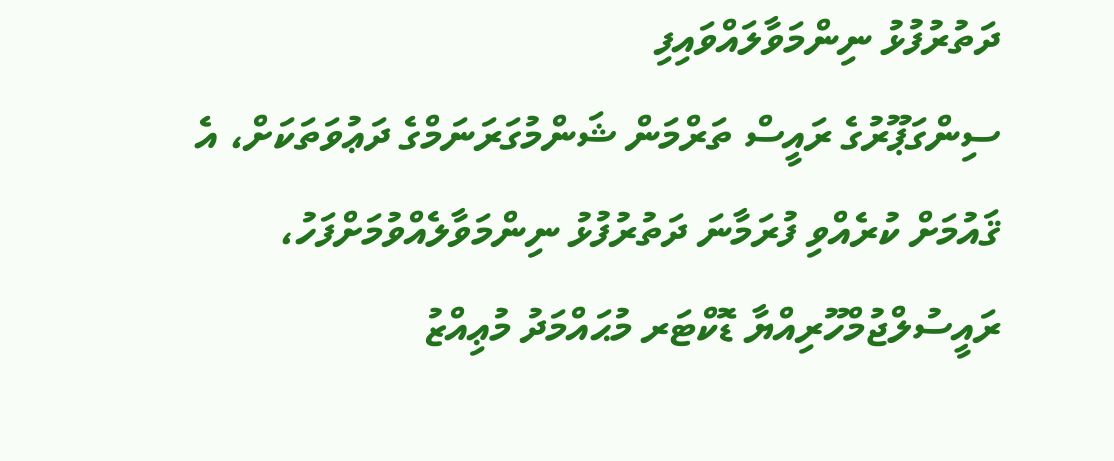ދަތުރުފުޅު ނިންމަވާލައްވައިފި
ސިންގަޕޫރުގެ ރައީސް ތަރްމަން ޝަންމުގަރަނަމްގެ ދަޢުވަތަކަށް، އެ ޤައުމަށް ކުރެއްވި ފުރަމާނަ ދަތުރުފުޅު ނިންމަވާލެއްވުމަށްފަހު، ރައީސުލްޖުމްހޫރިއްޔާ ޑޮކްޓަރ މުޙައްމަދު މުޢިއްޒު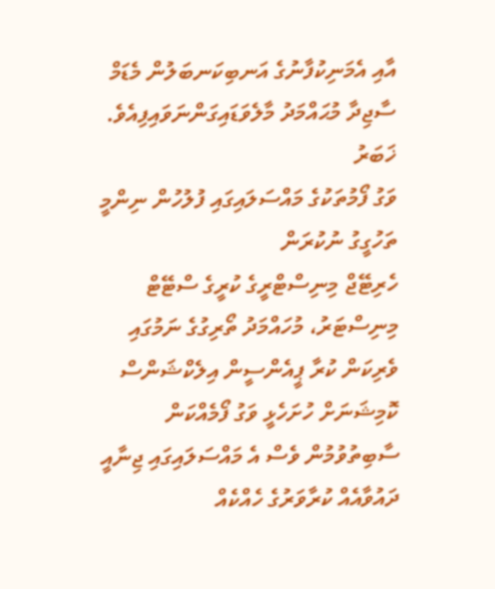އާއި އެމަނިކުފާނުގެ އަނބިކަނބަލުން މެޑަމް ސާޖިދާ މުޙައްމަދު މާލެވަޑައިގަންނަވައިފިއެވެ.
ޚަބަރު
ވަގު ފޯމުތަކުގެ މައްސަލައިގައި ފުލުހުން ނިންމީ ތަހުގީގު ނުކުރަން
ހެރިޓޭޖް މިނިސްޓްރީގެ ކުރީގެ ސްޓޭޓް މިނިސްޓަރު، މުހައްމަދު ތޯރިގުގެ ނަމުގައި ވެރިކަން ކުރާ ޕީއެންސީން އިލެކްޝަންސް ކޮމިޝަނަށް ހުށަހެޅީ ވަގު ފޯމެއްކަން ސާބިތުވުމުން ވެސް އެ މައްސަލައިގައި ޖިނާއީ ދައުވާއެއް ކުރާވަރުގެ ހެއްކެއް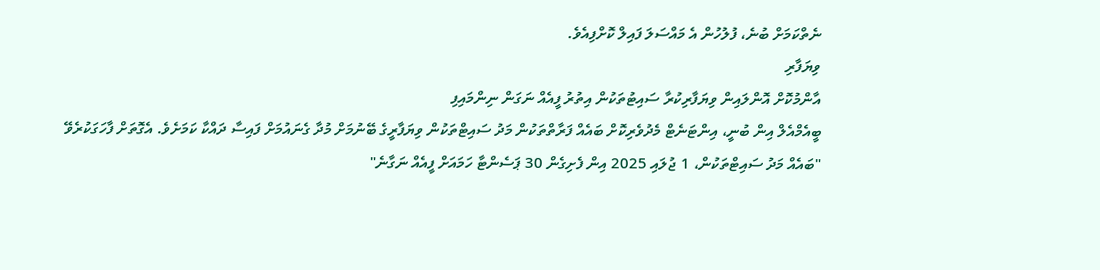ނެތްކަމަށް ބުނެ، ފުލުހުން އެ މައްސަލަ ފައިލް ކޮށްފިއެވެ.
ވިޔަފާރި
އާންމުކޮށް އޮންލައިން ވިޔަފާރިކުރާ ސައިޓުތަކުން އިތުރު ފީއެއް ނަގަން ނިންމައިފި
ބީއެމްއެލް އިން ބުނީ، އިންޓަނެޓް މެދުވެރިކޮށް ބައެއް ފަރާތްތަކުން މަދު ސައިޓްތަކުން ވިޔަފާރީގެ ބޭނުމަށް މުދާ ގެނައުމަށް ފައިސާ ދައްކާ ކަމަށެވެ. އެގޮތަށް ފާހަގަކުރެވޭ "ބައެއް މަދު ސައިޓްތަކުން، 1 ޖުލައި 2025 އިން ފެށިގެން 30 ޕަސެންޓާ ހަމައަށް ފީއެއް ނަގާނެ"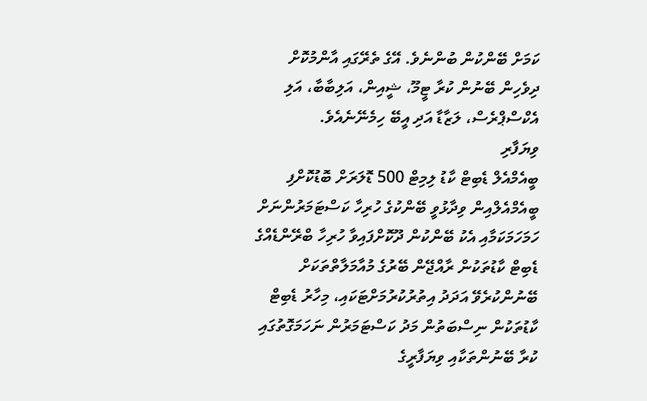ކަމަށް ބޭންކުން ބުންނެވެ. އޭގެ ތެރޭގައި އާންމުކޮށް ދިވެހިން ބޭނުން ކުރާ ޓީމޫ، ޝީއިން، އަލިބާބާ، އަލި އެކްސްޕްރެސް، ލަޒާޑާ އަދި އީބޭ ހިމެނޭނެއެވެ.
ވިޔަފާރި
ބީއެމްއެލް ޑެބިޓް ކާޑު ލިމިޓް 500 ޑޮލަރަށް ބޮޑުކޮށްފި
ބީއެމްއެލްއިން ވިދާޅުވީ ބޭންކުގެ ހުރިހާ ކަސްޓަމަރުންނަށް ހަމަހަމަކަމާއި އެކު ބޭންކުން ދޫކޮށްފައިވާ ހުރިހާ ބްރޭންޑެއްގެ ޑެބިޓް ކާޑުތަކުން ރާއްޖޭން ބޭރުގެ މުއާމަލާތްތަކަށް ބޭނުންކުރެވޭ އަދަދު އިތުރުކުރުމަށްޓަކައި، މިހާރު ޑެބިޓް ކާޑުތަކުން ނިސްބަތުން މަދު ކަސްޓަމަރުން ނަހަމަގޮތުގައި ކުރާ ބޭނުންތަކާއި ވިޔަފާރީގެ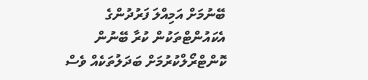ބޭނުމަށް އަމިއްލަ ފަރުދުންގެ އެކައުންޓްތަކުން ކުރާ ބޭނުން ކޮންޓްރޯލްކުރުމަށް ބަދަލުތަކެއް ވެސް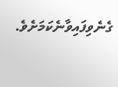ގެނެވިފައިވާނެކަމަށެވެ.